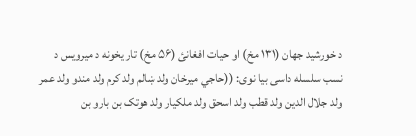د خورشيد جهان (۱۳۱ مخ) او حيات افغانئ (۵۶ مخ) تار يخونه د ميرويس د نسب سلسله داسی بيا نوی: ((حاجي ميرخان ولد ښالم ولد کرم ولد مندو ولد عمر ولد جلال الدين ولد قطب ولد اسحق ولد ملکيار ولد هوتک بن بارو بن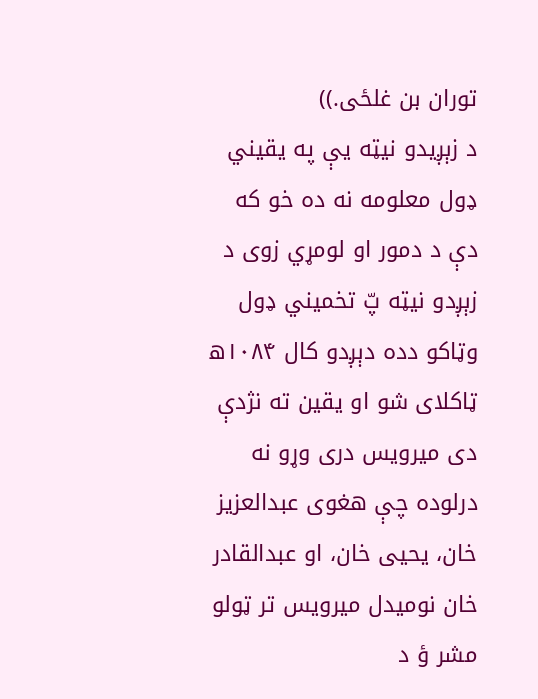توران بن غلځی.))
د زېږيدو نيټه يې په يقيني ډول معلومه نه ده خو که دې د دمور او لومړي زوی د زېږدو نيټه پّ تخميني ډول وټاکو دده دېږدو کال ۱۰۸۴ه ټاکلای شو او يقين ته نژدې دی ميرويس دری وړو نه درلوده چې هغوی عبدالعزيز خان، يحيی خان، او عبدالقادر خان نوميدل ميرويس تر ټولو مشر ؤ د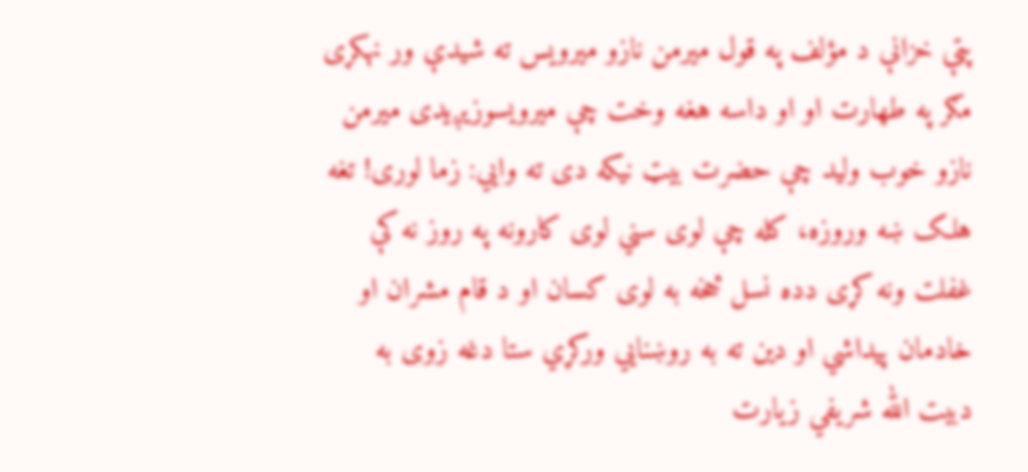پټې خزانې د مؤلف په قول ميرمن نازو ميرويس ته شيدې ور نهکړی مګر په طهارت او او داسه هغه وخت چې ميرويسوزيږيدی ميرمن نازو خوب وليد چې حضرت بيټ نيکه دی ته وايي: زما لوری! تغه هلک ښه وروزه، کله چې لوی سني لوی کارونه په روز نه کې غفلت ونه کړی دده نسل څخه به لوی کسان او د قام مشران او خادمان پيداشي او دين ته به روښنايي ورکړي ستا دغه زوی به دبيت الله شريفي زيارت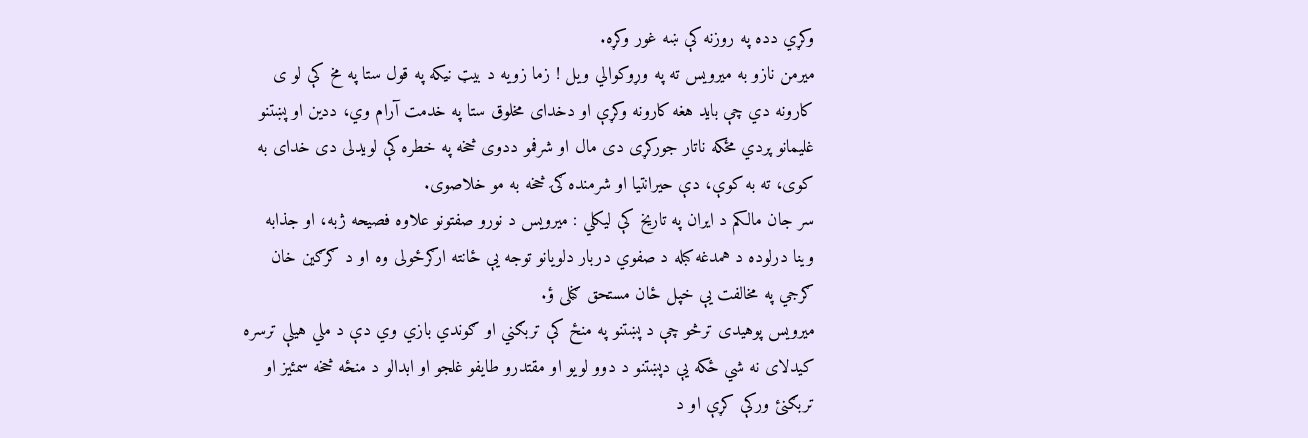وکړي دده په روزنه کې ښه غور وکړه.
ميرمن نازو به ميرويس ته په وړوکوالي ويل ! زما زويه د بيټ نيکه په قول ستا په مخ کې لو ی کارونه دي چې بايد هغه کارونه وکړې او دخدای مخلوق ستا په خدمت آرام وي، ددين او پښتنو غليمانو پردي مځکه ناتار جورکړی دی مال او شرفمو ددوی څخه په خطره کې لويدلی دی خدای به کوی، ته به کوې، دې حيرانتيا او شرمنده ګۍ څخه به مو خلاصوی.
سر جان مالکم د ايران په تاريخ کې ليکلي : ميرويس د نورو صفتونو علاوه فصيحه ژبه، او جذابه وينا درلوده د همدغه کبله د صفوي دربار دلويانو توجه يې ځانته ارګرځولی وه او د ګرګين خان ګرجي په مخالفت يې خپل ځان مستحق ګڼلی ؤ.
ميرويس پوهيدی ترڅو چې د پښتنو په منځ کې تربګني او ګوندي بازي وي دې د ملي هيلې ترسره کيدلای نه شي ځکه يې دپښتنو د دوو لويو او مقتدرو طايفو غلجو او ابدالو د منځه څخه سمئيز او تربګنئ ورکې کړې او د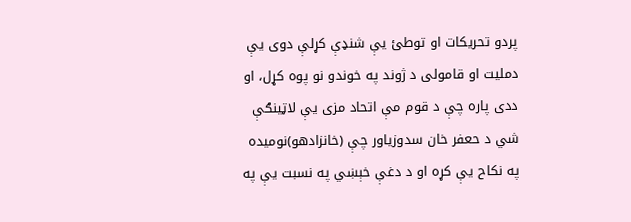پردو تحريکات او توطئ يې شنډې کړلې دوی يې دمليت او قامولی د ژوند په خوندو نو پوه کړل، او ددی پاره چې د قوم مې اتحاد مزی يې لاټينګې شي د حعفر خان سدوزياور چې (خانزادهو)نوميده په نکاح يې کړه او د دغې خېښي په نسبت يې په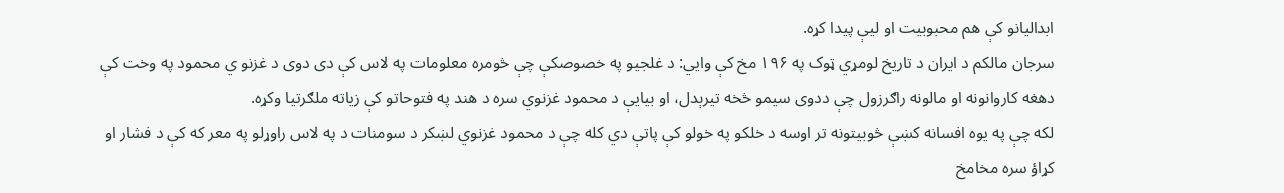ابداليانو کې هم محبوبيت او ليې پيدا کړه.
سرجان مالکم د ايران د تاريخ لومړي ټوک په ۱۹۶ مخ کې وايي: د غلجيو په خصوصکې چې څومره معلومات په لاس کې دی دوی د غزنو ي محمود په وخت کې دهغه کاروانونه او مالونه راګرزول چې ددوی سيمو څخه تيرېدل، او بيايې د محمود غزنوي سره د هند په فتوحاتو کې زياته ملګرتيا وکړه.
لکه چې په يوه افسانه کښې څوبيتونه تر اوسه د خلکو په خولو کې پاتې دي کله چې د محمود غزنوي لښکر د سومنات د په لاس راوړلو په معر که کې د فشار او کړاؤ سره مخامخ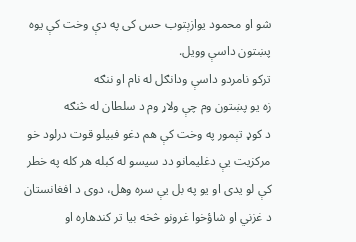شو او محمود يوازېتوب حس کی په دې وخت کې يوه پښتون داسې وويل.
ترکو نامردو داسې ودانګل له نام او ننګه
زه يو پښتون وم چې ولاړ وم د سلطان له څنګه
د کوډ تېمور په وخت کې هم دغو فبيلو قوت درلود خو مرکزيت يې دغليمانو دد سيسو له کبله هر کله په خطر کې لو يدی او يو په بل يې سره وهل، دوی د افغانستان د غزني او شاؤخوا غرونو څخه بيا تر کندهاره او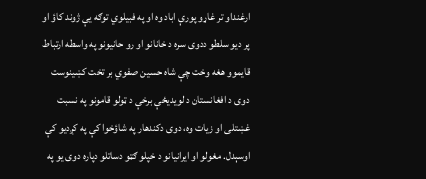ارغنداو تر غاړو پورې اباد وه او په فبيلوي توګه يې ژوند کاؤ او پر ديو سلطو ددوی سره د خانانو او رو حانيونو په واسطه ارتباط قايموو هغه وخت چې شاه حسين صفوي بر تخت کښينوست دوی د افغانستان د لويديځې برخې د ټولو قامونو په نسبت غښتلی او زيات وه، دوی دکندهار په شاؤخوا کې په کږديو کې اوسېدل. مغولو او ايرانيانو د خپلو ګټو دساتلو دپاره دوی يو په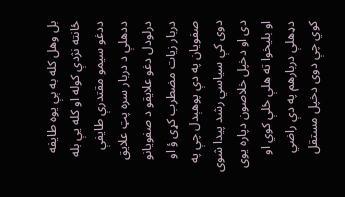بل وهل کله به ېې يوه طايفه ځانته نژدې کوله او کله يې بله ددغو سيمو مقتدرې طايفې ددهلې د دربار سره پټ علايق درلودل دغو علايقو د صفويانو دربار زيات مضطرب کړی ؤ او صفويان په دې پوهېدل چې په دوی کې سياسي رشد پیدا شوی دی او دخپل خلاصون دپاره يوی او بليخوا ته هلې ځلې کوي او دډهلې دربارهم په دې راضي کوي چې دوی دخپل مستقل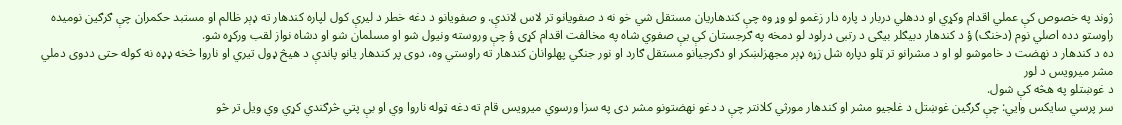ژوند په خصوص کې عملي اقدام وکړي او ددهلي دربار د پاره دار زغمو لو وړ وه چې کندهاريان مستقل شي خو نه د صفويانو تر لاس لاندې. و صفويانو د دغه خطر د ليرې کول لپاره کندهار ته ډېر ظالم او مستبد حکمران چې ګرګين نوميده راوستو دده اصلي نوم (دخنګ) ؤ د کندهار دبيګلر بيګی د رتبی درلود لو دمخه په ګرجستان کې يې صفوي شاه په مخالفت اقدام کړی ؤ چې وروسته ونيول شو او مسلمان شو او دشاه نواز لقب ورکړه شو.
ده د کندهار د نهضت د خاموشو لو او د مشرانو تر ټلو دپاره شل زړه ډېر مجهزلښکر او دګرجيانو مستقل ګارد او نور جنګي پهلوانان کندهار ته راوستي وه، دوی پر کندهار يانو پاندې د هيڅ ډول تيري او ناروا څخه ډډه نه کوله حتی ددوی دملي مشر ميرويس د لور
د غوښتلو په هڅه کې شول.
سر پرسي سايکس وايي: چې ګرګين غوښتل د غلجيو مشر او کندهار مورثي کلانتر چې د دغو نهضتونو مشر دی په سزا ورسوي ميرويس قام ته دغه ټوله ناروا وي او بې پتي څرګندي کړي وي ويل تر څو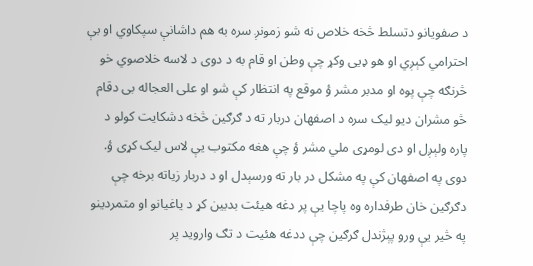د صفويانو دتسلط څخه خلاص نه شو زمونږ سره به هم داشانې سپکاوي او بې احترامي کېږي او هو ډيی وکړ چې وطن او قام به د دوی د لاسه خلاصوي خو څرنګه چې پوه او مدبر مشر ؤ موقع په انتظار کې شو او علی العجاله بی دقام څو مشران ديو ليک سره د اصفهان دربار ته د ګرګين څخه دشکايت کولو د پاره ولېږل او دی لومړی ملي مشر ؤ چې هغه مکتوب يې لاس ليک کړی ؤ.
دوی په اصفهان کې په مشکل در بار ته ورسېدل او د دربار زياته برخه چې دګرګين خان طرفداره وه پاچا يې پر دغه هيئت بدبين کړ د ياغيانو او متمردينو په څير يې ورو پېژندل ګرګين چې ددغه هئيت د تګ وارويد پر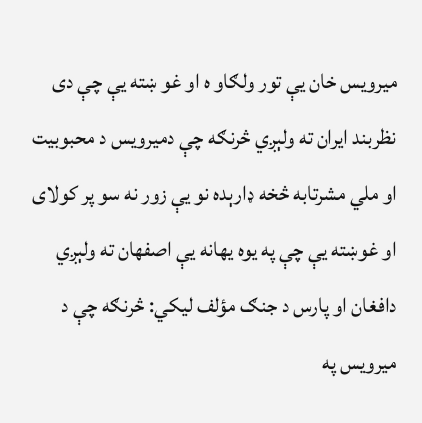ميرويس خان يې تور ولګاو ه او غو ښته يې چې دی نظربند ايران ته ولېږي څرنګه چې دميرويس د محبوبيت او ملي مشرتابه څخه ډارېده نو يې زور نه سو پر کولای او غوښته يې چې په يوه يهانه يې اصفهان ته ولېږي دافغان او پارس د جنګ مؤلف ليکي: څرنګه چې د ميرويس په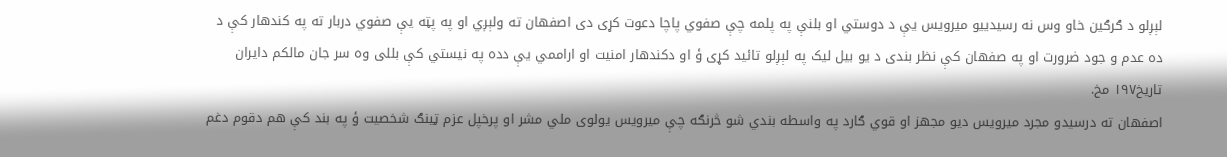لېږلو د ګرګين خاو وس نه رسيدیيو ميرويس يې د دوستي او بلنې په پلمه چې صفوي پاچا دعوت کړی دی اصفهان ته ولېږي او په پټه يې صفوي دربار ته په کندهار کې د ده عدم و جود ضرورت او په صفهان کې نظر بندی د يو بيل ليک په لېږلو تائيد کړی ؤ او دکندهار امنيت او اراممي يې دده په نيستي کې بللی وه سر جان مالکم دايران تاريخ۱۹۷ مخ.
اصفهان ته درسيدو مجرد ميرويس ديو مجهز او قوي ګارد په واسطه بندي شو څرنګه چې ميرويس يولوی ملي مشر او پرخپل عزم ټينګ شخصيت ؤ په بند کې هم دقوم دغم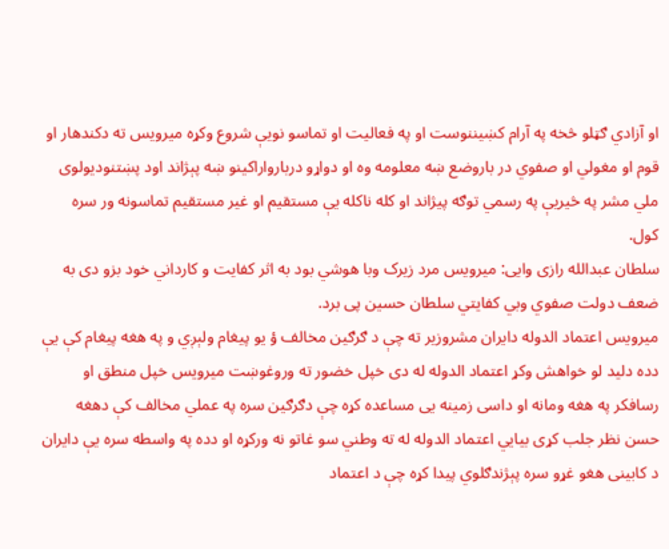او آزادي ګټلو څخه په آرام کښيننوست او په فعاليت او تماسو نويې شروع وکړه ميرويس ته دکندهار او قوم او مغولي او صفوي در باروضع ښه معلومه وه او دواړو دربارواراکينو ښه پېژاند اود پښتنوديولوی ملي مشر په څيريې په رسمي توګه پيژاند او کله ناکله يې مستقيم او غير مستقيم تماسونه ور سره کول.
سلطان عبدالله رازی وايی: ميرويس مرد زيرک وبا هوشي بود به اثر کفايت و کارداني خود بزو دی به ضعف دولت صفوي وبي کفايتي سلطان حسين پی برد.
ميرويس اعتماد الدوله دايران مشروزير ته چې د ګرګين مخالف ؤ يو پيغام ولېږي و په هغه پیغام کې يې دده دليد لو خواهش وکړ اعتماد الدوله له دی خپل خضور ته وروغوښت ميرويس خپل منطق او رسافکر په هغه ومانه او داسی زمينه يی مساعده کړه چې دګرګين سره په عملي مخالف کې دهغه حسن نظر جلب کړی بيايي اعتماد الدوله له ته وطني سو غاتو نه ورکړه او دده په واسطه سره يې دايران د کابينی هغو غړو سره پېژندګلوي پیدا کړه چې د اعتماد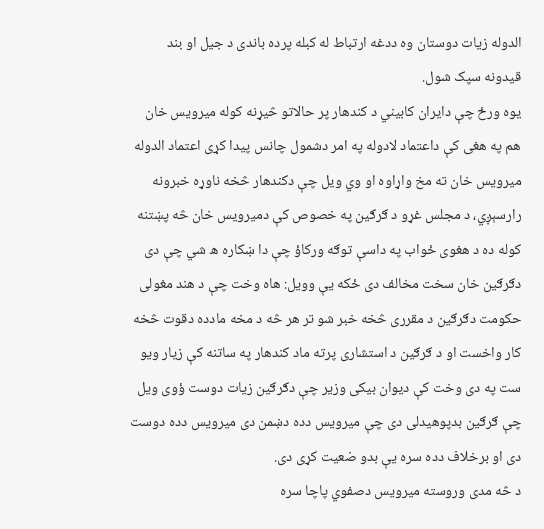الدوله زيات دوستان وه ددغه ارتباط له کبله پرده باندی د جيل او بند قيدونه سپک شول.
يوه ورځ چې دايران کابيني د کندهار پر حالاتو څيړنه کوله ميرويس خان هم په هغی کې داعتماد لادوله په امر دشمول چانس پيدا کړی اعتماد الدوله ميرويس خان ته مخ واړاوه او وي ويل چې دکندهار څخه ناوړه خبرونه رارسېږي، د مجلس غړو د ګرګين په خصوص کې دميرويس خان څه پښتنه کوله ده د هغوی ځواب په داسې توګه ورکاؤ چې دا ښکاره ه شي چې دی دګرګين خان سخت مخالف دی ځکه يې وويل: هاه وخت چې د هند مغولی حکومت دګرګين د مقرری څخه خبر شو تر هر څه د مخه مادده دقوت څخه کار واخست او د ګرګين د استشاری پرته ماد کندهار په ساتنه کې زيار ويو ست په دی وخت کې ديوان بيکی وزير چې دګرګين زيات دوست ؤوی ويل چې ګرګين بدپوهيدلی دی چې ميرويس دده دښمن دی ميرويس دده دوست دی او برخلاف دده سره يې بدو ضعيت کړی دی.
د څه مدی وروسته ميرويس دصفوي پاچا سره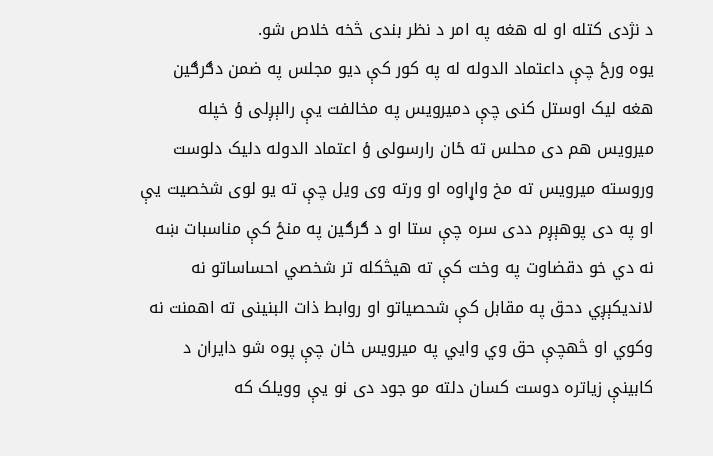د نژدی کتله او له هغه په امر د نظر بندی څخه خلاص شو.
يوه ورځ چې داعتماد الدوله له په کور کې ديو مجلس په ضمن دګرګين هغه ليک اوستل کنی چې دميرويس په مخالفت يې رالېږلی ؤ خپله ميرويس هم دی محلس ته ځان رارسولی ؤ اعتماد الدوله دليک دلوست وروسته ميرويس ته مخ واړاوه او ورته وی ويل چې ته يو لوی شخصيت يې او په دی پوهېږم ددی سره چې ستا او د ګرګين په منځ کې مناسبات ښه نه دي خو دقضاوت په وخت کې ته هيڅکله تر شخصي احساساتو نه لاندیکېږي دحق په مقابل کې شحصياتو او روابط ذات البنينی ته اهمنت نه وکوي او څهچې حق وي وايي په ميرويس خان چې پوه شو دايران د کابينې زياتره دوست کسان دلته مو جود دی نو يې وويلک که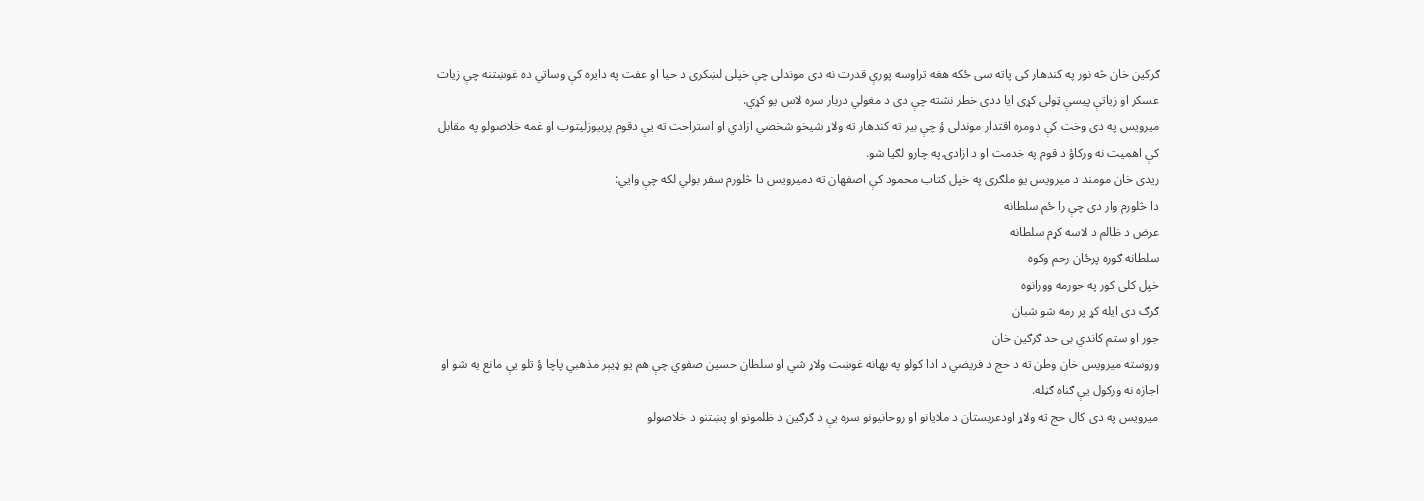ګرکين خان څه نور په کندهار کی پاته سی ځکه هغه تراوسه پورې قدرت نه دی موندلی چې خپلی لښکری د حيا او عفت په دايره کې وساتي ده غوښتنه چې زيات عسکر او زياتې پیسې ټولی کړی ايا ددی خطر نشته چې دی د مغولي دربار سره لاس يو کړي.
ميرويس په دی وخت کې دومره اقتدار موندلی ؤ چې بير ته کندهار ته ولاړ شيخو شخصي ازادي او استراحت ته يې دقوم پربيوزليتوب او غمه خلاصولو په مقابل کې اهميت نه ورکاؤ د قوم په خدمت او د ازادۍ په چارو لګيا شو.
ريدی خان مومند د ميرويس يو ملګری په خپل کتاب محمود کې اصفهان ته دميرويس دا څلورم سفر بولي لکه چې وايي:
دا څلورم وار دی چې را ځم سلطانه
عرض د ظالم د لاسه کړم سلطانه
سلطانه ګوره پرځان رحم وکوه
خپل کلی کور په حورمه وورانوه
ګرګ دی ايله کړ پر رمه شو شبان
جور او ستم کاندي بی حد ګرګين خان
وروسته ميرويس خان وطن ته د حج د فريضي د ادا کولو په بهانه غوښت ولاړ شي او سلطان حسين صفوي چې هم يو ډيېر مذهبي پاچا ؤ تلو يې مانع يه شو او اجازه نه ورکول يې ګناه ګڼله.
ميرويس په دی کال حج ته ولاړ اودعربستان د ملايانو او روحانيونو سره يې د ګرګين د ظلمونو او پښتنو د خلاصولو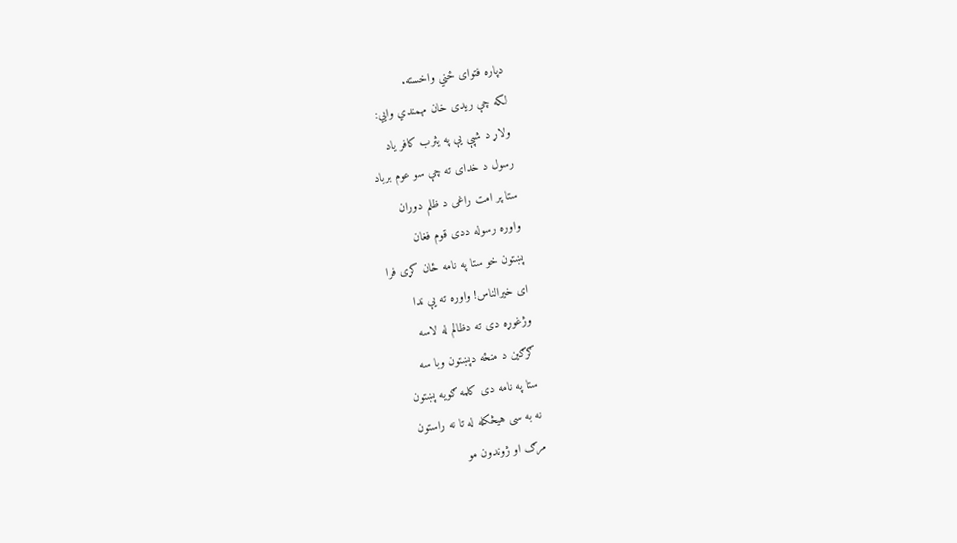دپاره فتوای ځني واخسته.
لکه چې ريدی خان مهمندي وايي:
ولاړ د شپې يې په يثرب کافر ياد
رسول د خدای ته چې سو عوم برباد
ستا پر امت راغی د ظلم دوران
واوره رسوله ددی قوم فغان
پښتون خو ستا په نامه ځان کړی فرا
ای خيرالناس! واوره ته يې ندا
وژغوړه دی ته دظالم له لاسه
ګرګين د منځه دپښتون وبا سه
ستا په نامه دی کلمه ګويه پښتون
نه به سی هيڅکله له تا نه راستون
مرګ او ژوندون مو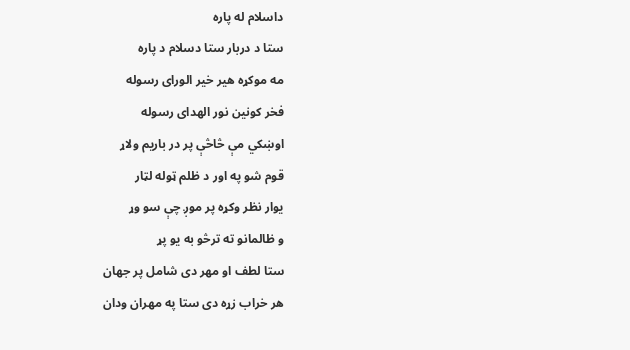داسلام له پاره
ستا د دربار ستا دسلام د پاره
مه موکړه هير خير الورای رسوله
فخر کونين نور الهدای رسوله
اوښکي مې څاڅې پر در باريم ولاړ
قوم شو په اور د ظلم ټوله لټار
يوار نظر وکړه پر موږ چې سو وړ
و ظالمانو ته ترڅو به يو پړ
ستا لطف او مهر دی شامل پر جهان
هر خراب زړه دی ستا په مهران ودان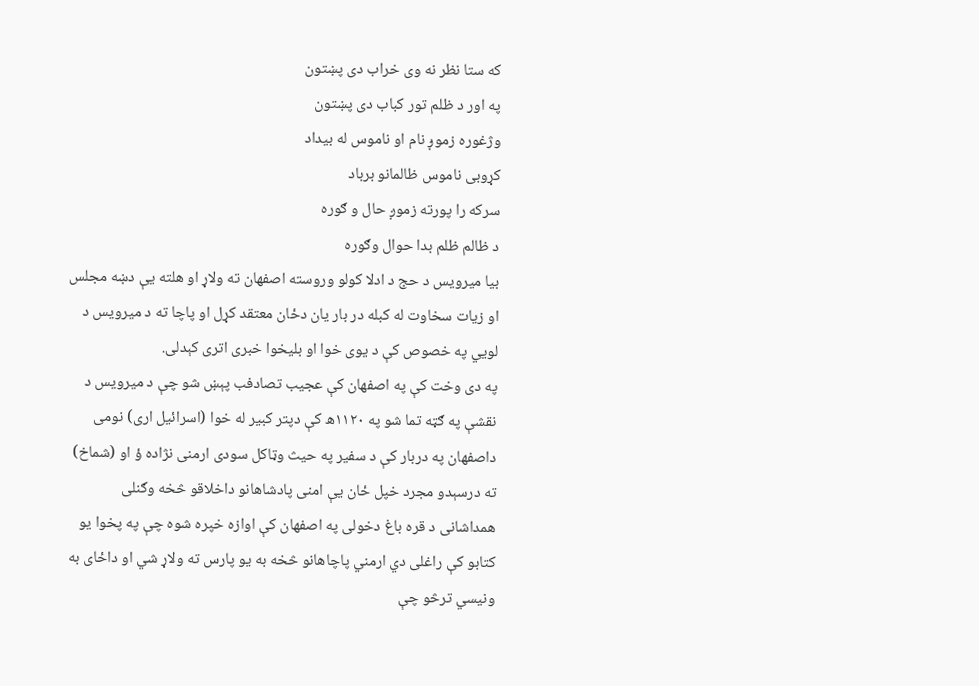که ستا نظر نه وی خراب دی پښتون
په اور د ظلم تور کباب دی پښتون
وژغوره زموږ نام او ناموس له بيداد
کړوبی ناموس ظالمانو برباد
سرکه را پورته زموږ حال و ګوره
د ظالم ظلم بدا حوال وګوره
بيا ميرويس د حج د ادلا کولو وروسته اصفهان ته ولاړ او هلته يې دښه مجلس او زيات سخاوت له کبله در بار يان دځان معتقد کړل او پاچا ته د ميرويس د لويي په خصوص کې د يوی خوا او بليخوا خبری اتری کېدلی.
په دی وخت کې په اصفهان کې عجيب تصادفب پېښ شو چې د ميرويس د نقشې په ګټه تما شو په ۱۱۲۰ه کې دپتر کبير له خوا (اسرائيل اری) نومی داصفهان په دربار کې د سفير په حيث وټاکل سودی ارمنی نژاده ؤ او (شماخ) ته درسېدو مجرد خپل ځان يې امنی پادشاهانو داخلاقو څخه وګنلی همداشانی د قره باغ دخولی په اصفهان کې اوازه خپره شوه چې په پخوا يو کتابو کې راغلی دي ارمني پاچاهانو څخه به يو پارس ته ولاړ شي او داځای به ونيسي ترڅو چې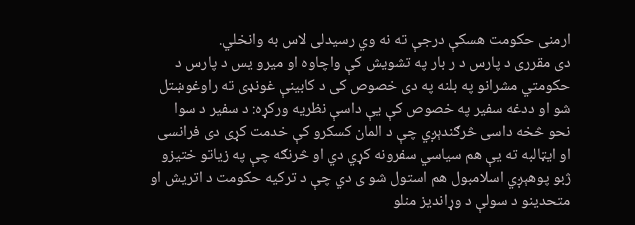ارمنی حکومت هسکې درجې ته نه وي رسيدلی لاس به وانخلي.
دی مقرری د پارس د ر بار په تشويش کې واچاوه او ميرو يس د پارس د حکومتي مشرانو په بلنه په دی خصوص کی د کابينې غونډی ته راوغوښتل شو او ددغه سفير په خصوص کې يې داسې نظريه ورکړه: د سفير د سوا نحو څخه داسی څرګندېږي چې د المان کسکرو کې خدمت کړی دی فرانسی او ايټالبه ته يې هم سياسي سفرونه کړي دي او څرنګه چې په زياتو ختيزو ژبو پوهېږي اسلامبول هم استول شو ی دي چې د ترکيه حکومت د اتريش او متحدينو د سولې د وړانديز منلو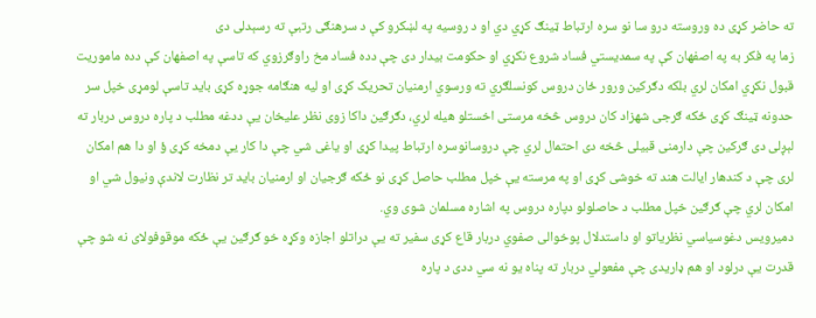ته حاضر کړی ده وروسته درو سا نو سره ارتباط ټينګ کړي دي او د روسيه په لښکرو کې د سرهنګی رتبې ته رسېدلی دی
زما په فکر به په اصفهان کې په سمديستي فساد شروع نکړي او حکومت بيدار دی چې دده فساد مخ راوګرزوي که تاسې په اصفهان کې دده ماموريت قبول نکړي امکان لري بلکه دګرکين ورور ځان دروس کونسلګري ته ورسوي ارمنيان تحريک کړی او ليه هنګامه جوړه کړی بايد تاسې لومړی خپل سر حدونه ټينګ کړی ځکه ګرجی شهزاد کان دروس څخه مرستی اخستلو هيله لري، دګرګين داکا زوی نظر عليخان يې ددغه مطلب د پاره دروس دربار ته لېږلی دی ګرکين چې دارمنی قبيلی څخه دی احتمال لري چې دروسانوسره ارتباط پيدا کړی او ياغی شي چې دا کار يې دمخه کړی ؤ او دا هم امکان لری چې د کندهار ايالت هند ته خوشی کړی او په مرسته يې خپل مطلب حاصل کړی نو ځکه ګرجيان او ارمنيان بايد تر نظارت لاندې ونيول شي او امکان لري چې ګرګين خپل مطلب د حاصلولو دپاره دروس په اشاره مسلمان شوی وي.
دميرويس دغوسياسي نظرياتو او داستدلال پوخوالی صفوي دربار قاع کړی سفير ته يې دراتلو اجازه وکړه خو ګرګين يې ځکه موقوفولای نه شو چې قدرت يې درلود او هم ډاريدی چې مفعولي دربار ته پناه يو نه سي ددی د پاره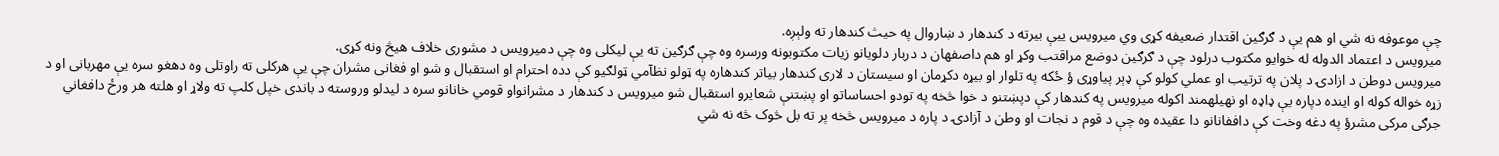چې موعوفه نه شي او هم يې د ګرګين اقتدار ضعيفه کړی وي ميرويس ييې بيرته د کندهار د ښاروال په حيث کندهار ته ولېږه.
ميرويس د اعتماد الدوله له خوايو مکتوب درلود چې د ګرګين دوضع مراقتب وکړ او هم داصفهان د دربار دلويانو زيات مکتوبونه ورسره وه چې ګرګين ته يې ليکلی وه چې دميرويس د مشوری خلاف هيڅ ونه کړی.
ميرويس دوطن د ازادۍ د پلان په ترتيب او عملي کولو کې ډېر پياوړی ؤ ځکه په تلوار او بيړه دکړمان او سيستان د لاری کندهار بياتر کندهاره په ټولو نظآمي ټولګيو کې دده احترام او استقبال و شو او فغانی مشران چې يې هرکلی ته راوتلی وه دهغو سره يې مهربانی او د زړه خواله کوله او اينده دپاره يې ډاډه او نهيلهمند اکوله ميرويس په کندهار کې دپښتنو د خوا څخه په تودو احساساتو او پښتنې شعايرو استقبال شو ميرويس د کندهار د مشرانواو قومي خانانو سره د ليدلو وروسته د باندی خپل کلپ ته ولاړ او هلته هر ورځ دافغاني جرګی مرکی مشرؤ په دغه وخت کې داففانانو دا عقيده وه چې د قوم د نجات او وطن د آزادۍ د پاره د ميرويس څخه پر ته بل څوک څه نه شي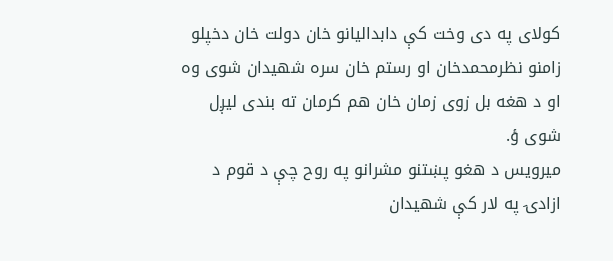کولای په دی وخت کې دابداليانو خان دولت خان دخپلو زامنو نظرمحمدخان او رستم خان سره شهيدان شوی وه او د هغه بل زوی زمان خان هم کرمان ته بندی ليږل شوی ؤ.
ميرويس د هغو پښتنو مشرانو په روح چې د قوم د ازادۍ په لار کې شهيدان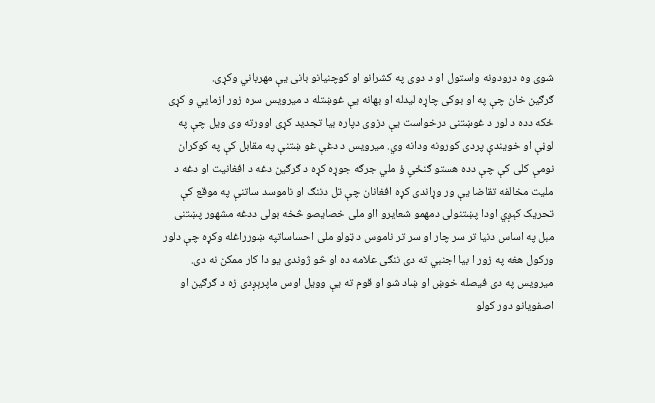شوی وه درودونه واستول او د دوی په کشرانو او کوچنيانو بانی يې مهرباني وکړی.
ګرګين خان چې په او بوکی چاړه ليدله او بهانه يې غوښتله د ميرويس سره زور ازمايي و کړی ځکه دده د لور د غوښتنی درخواست يې دزوی دپاره بيا تجديد کړی اوورته وی ويل چې په لوڼې او خويندې پردی کورونه ودانه وي. ميرويس د دغې غو ښتنې په مقابل کې په کوکران نومې کلی کې چې دده هستو ګنځیٍ ؤ ملي جرګه جوړه کړه د ګرګين دغه د افغانيت او دغه د مليت مخالفه تقاضا يې ور وړاندی کړه افغانان چې تل دننګ او ناموسد ساتنې په موقع کې تحريک کېږي اودا پښتنولی دمهمو شعايرو ااو ملی خصايصو څخه بولی ددغه مشهور پښتنی مبل په اساس دنيا تر سر چار او سر تر ناموس د ټولو ملی احساساتپه ښورراغله وکړه چې دلور ورکول هغه په زور ا بيا اجنبي ته دی ننګی علامه ده او څو ژوندی يو دا کار ممکن نه دی.
ميرويس په دی فيصله خوښ او ښاد شو او قوم ته يې وويل اوس ماپرېږدی زه د ګرګين او اصفويانو دور کولو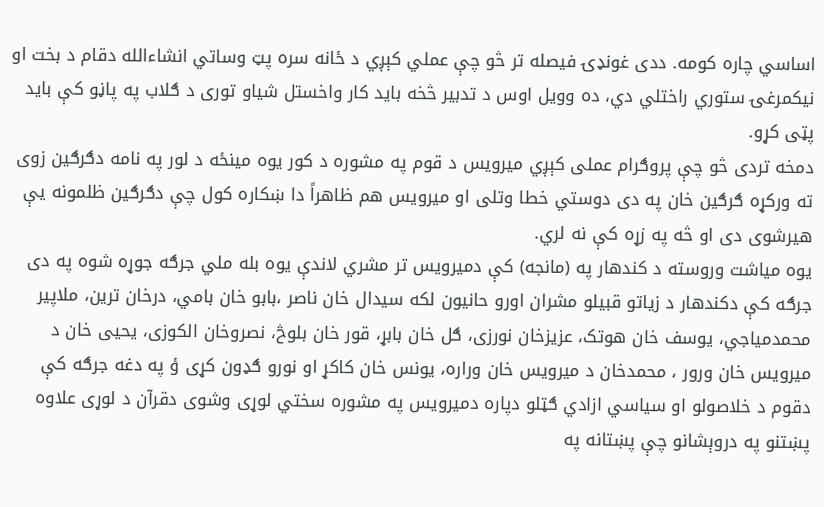اساسي چاره کومه. ددی غونډۍ فيصله تر څو چې عملي کېږي د ځانه سره پټ وساتي انشاءالله دقام د بخت او نيکمرغۍ ستوري راختلي دي، ده وويل اوس د تدبير څخه بايد کار واخستل شياو توری د ګلاب په پاڼو کې بايد پټی کړو.
دمخه تردی څو چې پروګرام عملی کېږي ميرويس د قوم په مشوره د کور يوه مينځه د لور په نامه دګرګين زوی ته ورکړه ګرګين خان په دی دوستي خطا وتلی او ميرويس هم ظاهراً دا ښکاره کول چې دګرګين ظلمونه يې هيرشوی دی او څه په زړه کې نه لري.
يوه مياشت وروسته د کندهار په (مانجه) کې دميرويس تر مشري لاندې يوه بله ملي جرګه جوړه شوه په دی جرګه کې دکندهار د زياتو قبيلو مشران اورو حانيون لکه سيدال خان ناصر ،بابو خان بامي، درخان ترين، ملاپير محمدمياجي، يوسف خان هوتک، عزيزخان نورزی، ګل خان بابړ، قور خان بلوڅ، نصروخان الکوزی، يحيی خان د ميرويس خان ورور ، محمدخان د ميرويس خان وراره، يونس خان کاکړ او نورو ګډون کړی ؤ په دغه جرګه کې دقوم د خلاصولو او سياسي ازادي ګټلو دپاره دميرويس په مشوره سختي لوړی وشوی دقرآن د لوړی علاوه پښتنو په دروېشانو چې پښتانه په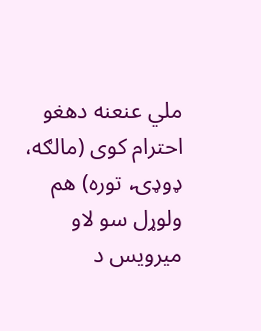ملي عنعنه دهغو احترام کوی (مالګه، ډوډۍ، توره) هم ولوړل سو لاو ميرويس د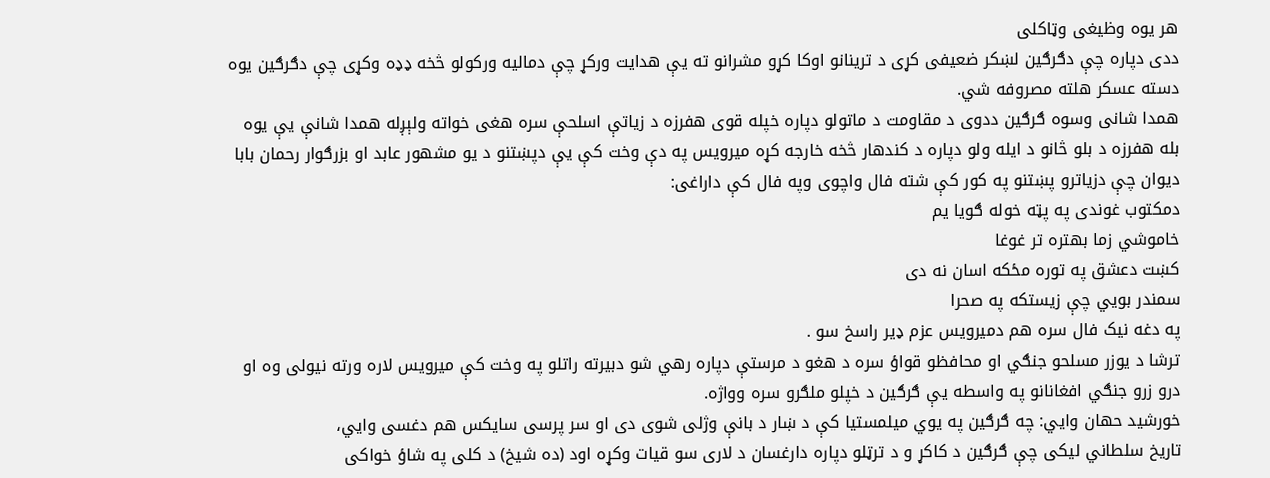هر يوه وظيغی وټاکلی
ددی دپاره چې دګرګين لښکر ضعيفی کړی د ترينانو اوکا کړو مشرانو ته يې هدايت ورکړ چې دماليه ورکولو څخه ډډه وکړی چې دګرګين يوه دسته عسکر هلته مصروفه شي.
همدا شانی وسوه ګرګين ددوی د مقاومت د ماتولو دپاره خپله قوی هفرزه د زياتې اسلحې سره هغی خواته ولېږله همدا شانې يې يوه بله هفرزه د بلو څانو د ايله ولو دپاره د کندهار څخه خارجه کړه ميرويس په دې وخت کې يې دپښتنو د يو مشهور عابد او بزرګوار رحمان بابا ديوان چې دزياترو پښتنو په کور کې شته فال واچوی وپه فال کې داراغی:
دمکتوب غوندی په پټه خوله ګويا يم
خاموشي زما بهتره تر غوغا
کښت دعشق په توره مځکه اسان نه دی
سمندر بويي چې زيستکه په صحرا
په دغه نيک فال سره هم دميرويس عزم ډير راسخ سو .
ترشا د يوزر مسلحو جنګي او محافظو قواؤ سره د هغو د مرستې دپاره رهي شو دبيرته راتلو په وخت کې ميرويس لاره ورته نيولی وه او درو زرو جنګي افغانانو په واسطه يې ګرګين د خپلو ملګرو سره وواژه.
خورشيد حهان وايي: چه ګرګين په يوي ميلمستيا کې د ښار د بانې وژلی شوی دی او سر پرسی سايکس هم دغسی وايي،
تاريخ سلطاني ليکی چې ګرګين د کاکړ و د ترټلو دپاره دارغسان د لاری سو قيات وکړه اود (ده شيخ) د کلی په شاؤ خواکی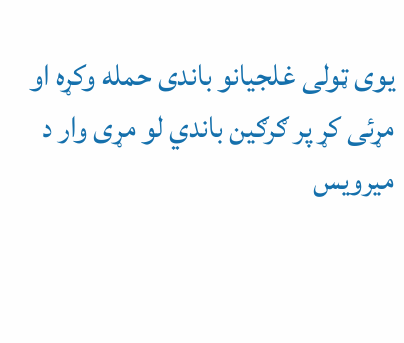يوی ټولی غلجيانو باندی حمله وکړه او مړئی کړ پر ګرګين باندي لو مړی وار د ميرويس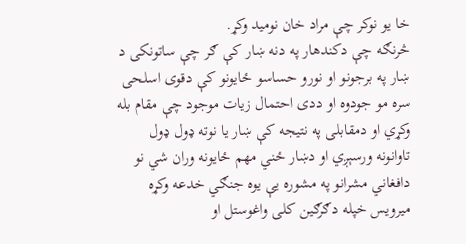خا يو نوکر چې مراد خان نوميد وکړ.
څرنګه چې دکندهار په دنه ښار کې ګر چې ساتونکی د ښار په برجونو او نورو حساسو ځايونو کې دقوی اسلحی سره مو جودوه او ددی احتمال زيات موجود چې مقام بله وکړي او دمقابلی په نتيجه کې ښار يا نوته ډول ډول تاوانونه ورسېږي او دښار ځني مهم ځايونه وران شي نو دافغاني مشرانو په مشوره يې يوه جنګي خدعه وکړه ميرويس خپله دګرګين کلی واغوستل او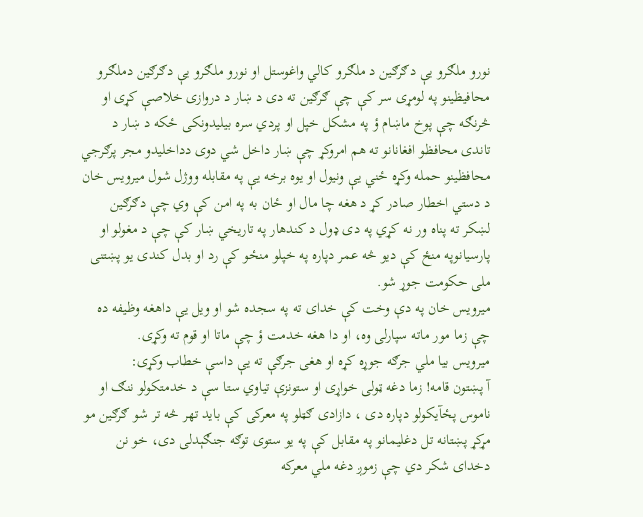نورو ملګرو يې دګرګين د ملګرو کالي واغوستل او نورو ملګرو يې دګرګين دملګرو محافيظينو په لومړی سر کې چې ګرګين ته دی د ښار د دروازی خلاصې کړی او څرنګه چې پوخ ماښام ؤ په مشکل خپل او پردي سره بيليدونکی ځکه د ښار د تاندی محافظو افغانانو ته هم امروکړ چې ښار داخل شي دوی دداخليدو مجر پرګرجي محافظينو حمله وکړه ځني يې ونيول او يوه برخه يې په مقابله ووژل شول ميرويس خان د دستي اخطار صادر کړ د هغه چا مال او ځان به په امن کې وي چې دګرګين لښکر ته پناه ور نه کړي په دی ډول د کندهار په تاريخي ښار کې چې د مغولو او پارسيانوپه منځ کې ديو څه عمر دپاره په خپلو منځو کې رد او بدل کندی يو پښتنی ملی حکومت جوړ شو.
ميرويس خان په دې وخت کې خدای ته په سجده شو او ويل يې داهغه وظيفه ده چې زما مور ماته سپارلی وه، او دا هغه خدمت ؤ چې ماتا او قوم ته وکړی.
ميرويس بيا ملي جرګه جوړه کړه او هغی جرګې ته يې داسې خطاب وکړی:
آ پښتون قامه! زما دغه ټولی خواړی او ستونزې تياوي ستا سې د خدمتکولو ننګ او ناموس پځآیکولو دپاره دی ، دازادی ګټلو په معرکی کې بايد تهر څه تر شو ګرګين مو مړکړ پښتانه تل دغليمانو په مقابل کې په يو ستوی توګه جنګېدلی دی، خو نن دخدای شکر دي چې زموږ دغه ملي معرکه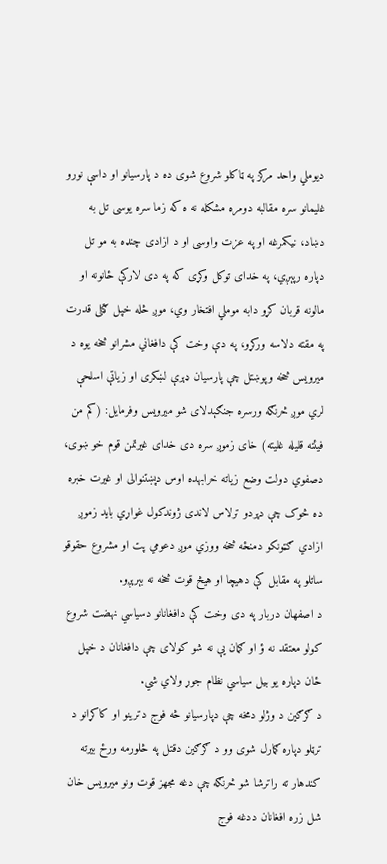ديوملي واحد مرکز په ټاکلو شروع شوی ده د پارسيانو او داسې نورو غليمانو سره مقالبه دومره مشکله نه ه که زما سره يوسی تل به دښاد، نيکمرغه او په عزت واوسی او د ازادی چنډه به مو تل دپاره رپېږي، په خدای توکل وکړی که په دی لارکې ځانونه او مالونه قربان کړو دابه موملي افتخار وي، موږ څله خپل ګټلی قدرت په مقته دلاسه ورکړو، په دې وخت کې دافغاني مشرانو څخه يوه د ميرويس څخه وپوښتل چې پارسيان ډېرې لښکری او زياتې اسلحې لري موږ څرنګه ورسره جنګېدلای شو ميرويس وفرمايل: (کم من فيئته قليله غليته) خای زموږ سره دی خدای غيرتمن قوم خو ښوی، دصفوي دولت وضع زياته خرابهده اوس دپښتنوالی او غيرت خبره ده څوک چې دپردو ترلاس لاندی ژوندکول غواړي بايد زموږ ازادي ګټونکو دمنځه څخه ووزي موږ دعومي پت او مشروع حقوقو ساتلو په مقابل کې دهيچا او هيڅ قوت څخه نه بېرېږو.
د اصفهان دربار په دی وخت کې دافغانانو دسياسي نهضت شروع کولو معتقد نه ؤ او ګمان يې نه شو کولای چې دافغانان د خپل ځان دپاره يو بيل سياسي نظام جوړ ولاي شي.
د ګرګين د وژلو دمخه چې دپارسيانو څه فوج دترينو او کاکړانو د ترټلو دپاره ګمارل شوی وو د ګرګين دقتل په څلورمه ورځ بيرته کندهار ته راترشا شو څرنګه چې دغه مجهز قوت ونو ميرويس خان شل زره افغانان ددغه فوج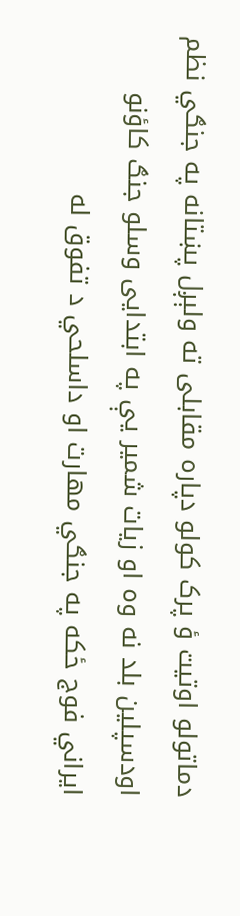دماتولو اوتيت ؤ پرک کولو دپاره مقابلی ته ولېږل پښتانه په جنګي نظم اودسپلين بلد نه وه او زيات شمير يې په ابتدايی وسلو جنګ کاؤنو ايراني فوج ځکه په جنګي مهارت او داسلحي د تفوق له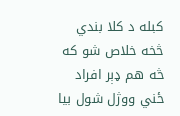کبله د کلا بندي څخه خلاص شو که څه هم ډېر افراد ځني ووژل شول بيا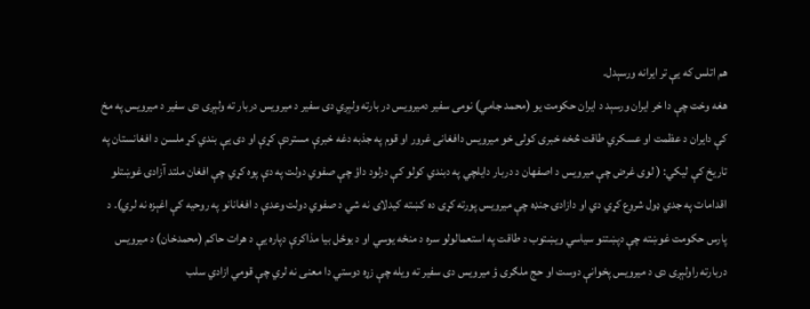هم اتلس که يې تر ايرانه ورسېدل.
هغه وخت چې دا خر ايران ورسېد د ايران حکومت يو (محمد جامي) نومی سفير دميرويس در بارته ولېږي دی سفير د ميرويس دربار ته ولېږی دی سفير د ميرويس په مخ کې دايران د عظمت او عسکري طاقت څخه خبری کولی خو ميرويس دافغانی غرور او قوم په جذبه دغه خبرې مستردې کړې او دی يې بندي کړ ملسن د افغانستان په تاريخ کې ليکي: ( لوی غرض چې ميرويس د اصفهان د دربار دايلچي په دبندي کولو کې درلود داؤ چې صفوي دولت په دې پوه کړي چې افغان ملتد آزادۍ غوښتلو اقدامات په جدي ډول شروع کړي دي او دازادۍ جنډه چې ميرويس پورته کړی ده کښته کيدلای نه شي د صفوي دولت وعدې د افغانانو په روحيه کې اغېزه نه لري). د پارس حکومت غوښته چې دپښتنو سياسي ويښتوب د طاقت په استعمالولو سره د منځه يوسي او د يوځل بيا مذاکرې دپاره يې د هرات حاکم (محمدخان) د ميرويس دربارته راولېږی دی د ميرويس پخوانې دوست او حج ملګری ؤ ميرويس دی سفير ته ويله چې زړه دوستي دا معنی نه لري چې قومي ازادي سلب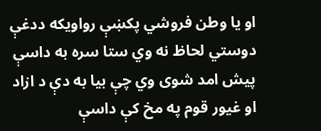او يا وطن فروشي پکښې رواويکه ددغې دوستي لحاظ نه وي ستا سره به داسې پیش امد شوی وي چې بيا به دې د ازاد او غيور قوم په مخ کې داسې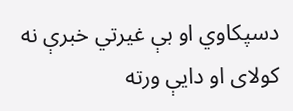دسپکاوي او بې غيرتي خبرې نه کولای او دايې ورته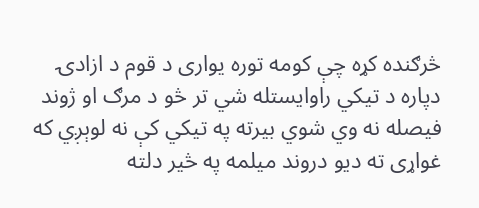څرګنده کړه چې کومه توره يواری د قوم د ازادۍ دپاره د تيکي راوايستله شي تر څو د مرګ او ژوند فيصله نه وي شوي بيرته په تيکي کې نه لوېږي که غواړی ته ديو دروند ميلمه په څير دلته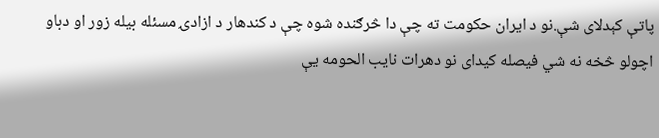پاتې کېدلای شې.نو د ايران حکومت ته چې دا څرګنده شوه چې د کندهار د ازادۍ مسئله بيله زور او دباو اچولو څخه نه شي فيصله کيدای نو دهرات نايب الحومه يې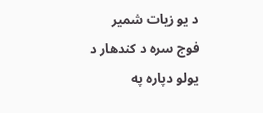د يو زيات شمير فوج سره د کندهار د يولو دپاره په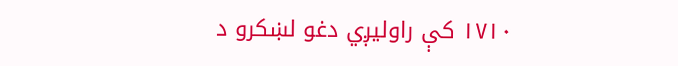۱۷۱۰ کې راوليږي دغو لښکرو د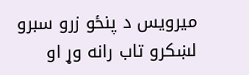ميرويس د پنځو زرو سبرو لښکرو تاب رانه وړ او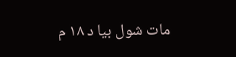مات شول بيا د ۱۸ م